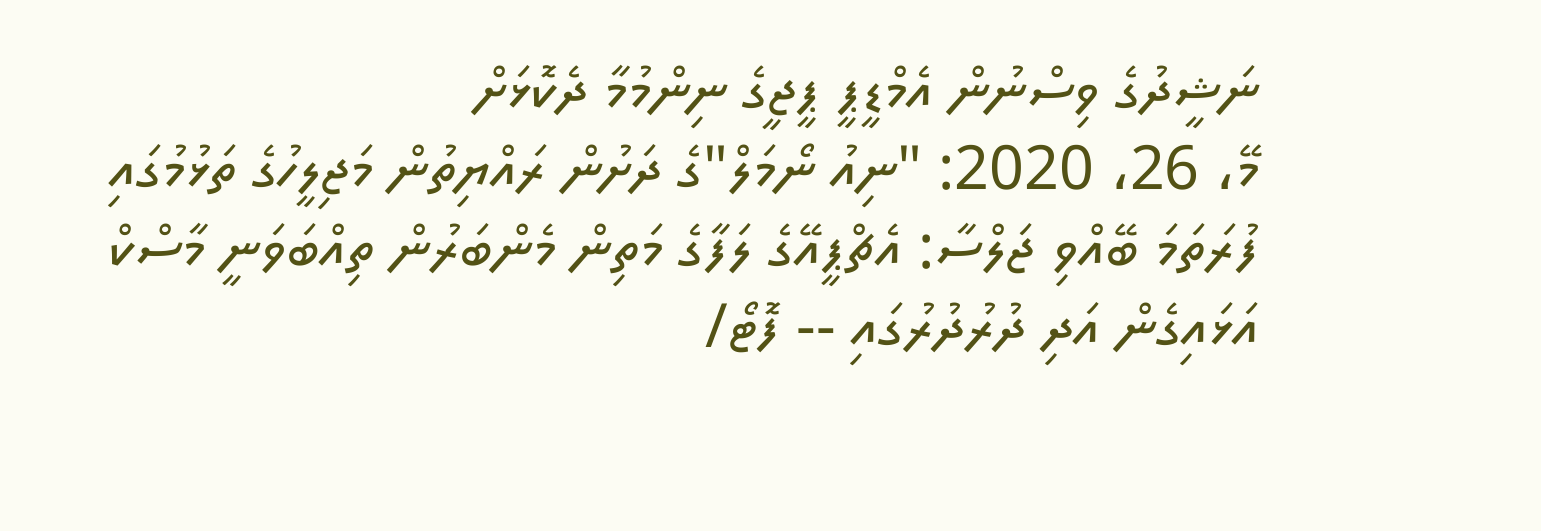ނަޝީދުގެ ވިސްނުން އެމްޑީޕީ ޕީޖީގެ ނިންމުމާ ދެކޮޅަށް
މޭ، 26، 2020: "ނިއު ނޯމަލް"ގެ ދަށުން ރައްޔިތުން މަޖިލީހުގެ ތަޅުމުގައި ފުރަތަމަ ބޭއްވި ޖަލްސާ: އެޗްޕީއޭގެ ލަފާގެ މަތިން މެންބަރުން ތިއްބަވަނީ މާސްކް އަޅައިގެން އަދި ދުރުދުރުގައި -- ފޮޓޯ/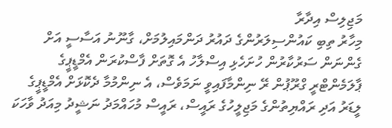މަޖިލިސް އިދާރާ
މިހާރު ތިބި ކައުންސިލަރުންގެ ދައުރު ދަންމައިލުމަށް، ގާނޫނު އަސާސީ އަށް ގެންނަން ސަރުކާރުން ހުށަހެޅި އިސްލާހު އެ ގޮތަށް ފާސްކުރަން އެމްޑީޕީގެ ޕާލަމެންޓްރީ ގްރޫޕުން ރޭ ނިންމާފައިވީ ނަމަވެސް، އެ ނިންމުމާ ދެކޮޅަށް އެމްޑީޕީގެ ލީޑަރު އަދި ރައްޔިތުންގެ މަޖިލީހުގެ ރައީސް، ރައީސް މުހައްމަދު ނަޝީދު މިއަދު ވާހަކަ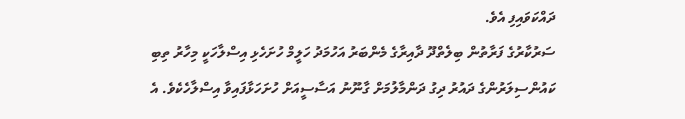ދައްކަވައިފި އެވެ.
ސަރުކާރުގެ ފަރާތުން ބިލެތްދޫ ދާއިރާގެ މެންބަރު އަހުމަދު ހަލީމް ހުށަހެޅި އިސްލާހަކީ މިހާރު ތިބި ކައުންސިލަރުންގެ ދައުރު ދިގު ދަންމާލުމަށް ގާނޫނު އަސާސީއަށް ހުށަހަޅާފައިވާ އިސްލާހެކެވެ. އެ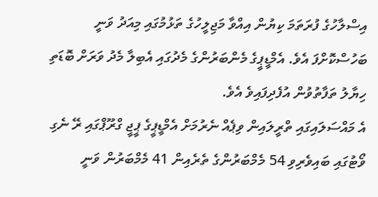އިސްލާހުގެ ފުރަތަމަ ކިޔުން އިއްވާ މަޖިލީހުގެ ތަޅުމުގައި މިއަދު ވަނީ ބަހުސްކޮށްފަ އެވެ. އެމްޑީޕީގެ މެންބަރުންގެ މެދުގައި އެބިލާ މެދު ވަރަށް ބޮޑަތި ހިޔާލު ތަފާތުވުން އުފެދިފައިވެ އެވެ.
އެ މައްސަލައިގައި ތްރީލައިން ވިޕެއް ނެރުމަށް އެމްޑީޕީގެ ޕީޖީ ގްރޫޕްގައި ރޭ ނެގި ވޯޓުގައި ބައިވެރިވި 54 މެމްބަރުންގެ ތެރެއިން 41 މެމްބަރުން ވަނީ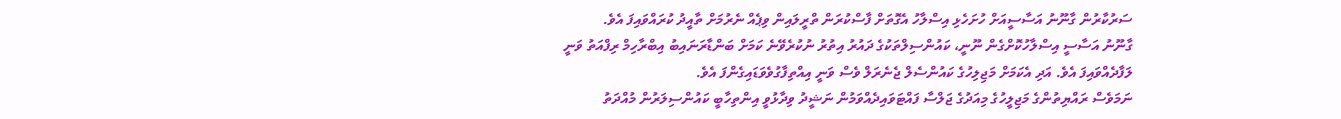ސަރުކާރުން ގާނޫނު އަސާސީއަށް ހުށަހެޅި އިސްލާހު އެގޮތަށް ފާސްކުރަން ތްރީލައިން ވިޕެއް ނެރުމަށް ތާއީދު ކުރައްވައިފަ އެވެ.
ގާނޫނު އަސާސީ އިސްލާހުކޮށްގެން ނޫނީ، ކައުންސިލްތަކުގެ ދައުރު އިތުރު ނުކުރެވޭނެ ކަމަށް ބަންޑާރަނައިބު އިބްރާހިމް ރިފްއަތު ވަނީ ލަފާދެއްވައިފަ އެވެ. އަދި އެކަމަށް މަޖިލިހުގެ ކައުންސެލް ޖެނެރަލް ވެސް ވަނީ އިއްތިފާގުވެވަޑައިގެންފަ އެވެ.
ނަމަވެސް ރައްޔިތުންގެ މަޖިލީހުގެ މިއަދުގެ ޖަލްސާ ފައްޓަވައިދެއްވަމުން ނަޝީދު ވިދާޅުވީ އިންތިހާބީ ކައުންސިލަރުން މުއްދަތު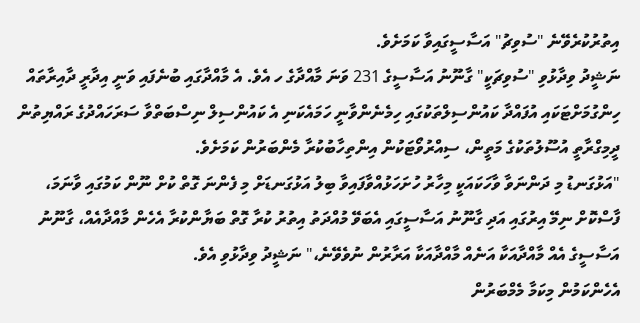އިތުރުކުރެވޭނެ "ސުވިޗު" އަސާސީގައިވާ ކަމަށެވެ.
ނަޝީދު ވިދާޅުވި "ސުވިޗަކީ" ގާނޫނު އަސާސީގެ 231 ވަނަ މާއްދާގެ ހ އެވެ. އެ މާއްދާގައި ބުނެފައި ވަނީ އިދާރީ ދާއިރާތައް ހިންގުމަށްޓަކައި އުފައްދާ ކައުންސިލްތަކުގައި ހިމެނެންވާނީ ހަމައެކަނި އެ ކައުންސިލް ނިސްބަތްވާ ސަރަހައްދުގެ ރައްޔިތުން ދީމިގްރާތީ އުސޫލުތަކުގެ މަތީން، ސިއްރުވޯޓަކުން އިންތިހާބުކުރާ މެންބަރުން ކަމަށެވެ.
"އަޅުގަނޑު މި ދަންނަވާ ވާހަކައަކީ މިހާރު ހުށަހަޅުއްވާފައިވާ ބިލު އަޅުގަނޑަށް މި ފެންނަ ގޮތް ކުށް ނޫން ކަމުގައި ވާނަމަ، ފާސްކޮށް ނިމޭ އިރުގައި އަދި ގާނޫނު އަސާސީގައި އެބަވޭ މުއްދަތު އިތުރު ކުރާ ގޮތް ބަޔާންކުރާ އެހެން މާއްދާއެއް، ގާނޫނު އަސާސީގެ އެއް މާއްދާއަކާ އަނެއް މާއްދާއަކާ އަރާރުން ނުވެވޭނެ،" ނަޝީދު ވިދާޅުވި އެވެ.
އެހެންކަމުން މިކަމާ މެމްބަރުން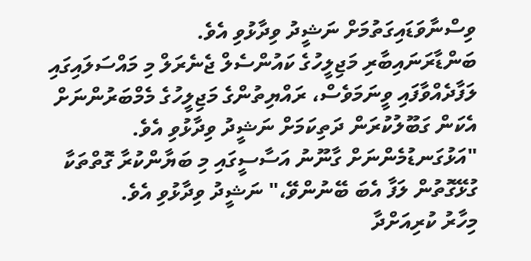ވިސްނާވަޑައިގަތުމަށް ނަޝީދު ވިދާޅުވި އެވެ.
ބަންޑާރަނައިބާރި މަޖިލީހުގެ ކައުންސެލް ޖެނެރަލް މި މައްސަލައިގައި ލަފާދެއްވާފައި ވީނަމަވެސް، ރައްޔިތުންގެ މަޖިލީހުގެ މެމްބަރުންނަށް އެކަން ގަބޫލުކުރަން ދަތިކަމަށް ނަޝީދު ވިދާޅުވި އެވެ.
"އަޅުގަނޑުމެންނަށް ގާނޫނު އަސާސީގައި މި ބަޔާންކުރާ ގޮތްތަކާ ގުޅޭގޮތުން ލަފާ އެބަ ބޭނުންވޭ،" ނަޝީދު ވިދާޅުވި އެވެ.
މިހާރު ކުރިއަށްދާ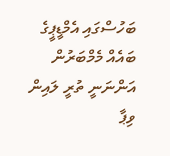ބަހުސްގައި އެމްޑީޕީގެ ބައެއް މެމްބަރުން އަންނަނީ ތުރީ ލައިން ވިޕާ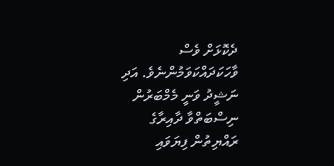ދެކޮޅަށް ވެސް ވާހަކަދައްކަވަމުންނެވެ. އަދި ނަޝީދު ވަނީ މެމްބަރުން ނިސްބަތްވާ ދާއިރާގެ ރައްޔިތުން ފިޔަވައި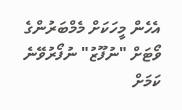އެހެން މީހަކަށް މެމްބަރުންގެ ވޯޓަށް "ނުފޫޒު" ނުފޯރުވޭނެ ކަމަށް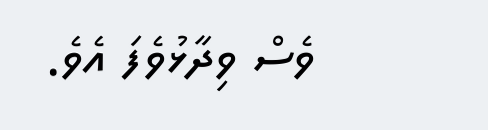ވެސް ވިދާޅުވެފަ އެވެ.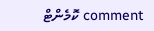comment ކޮމެންޓް